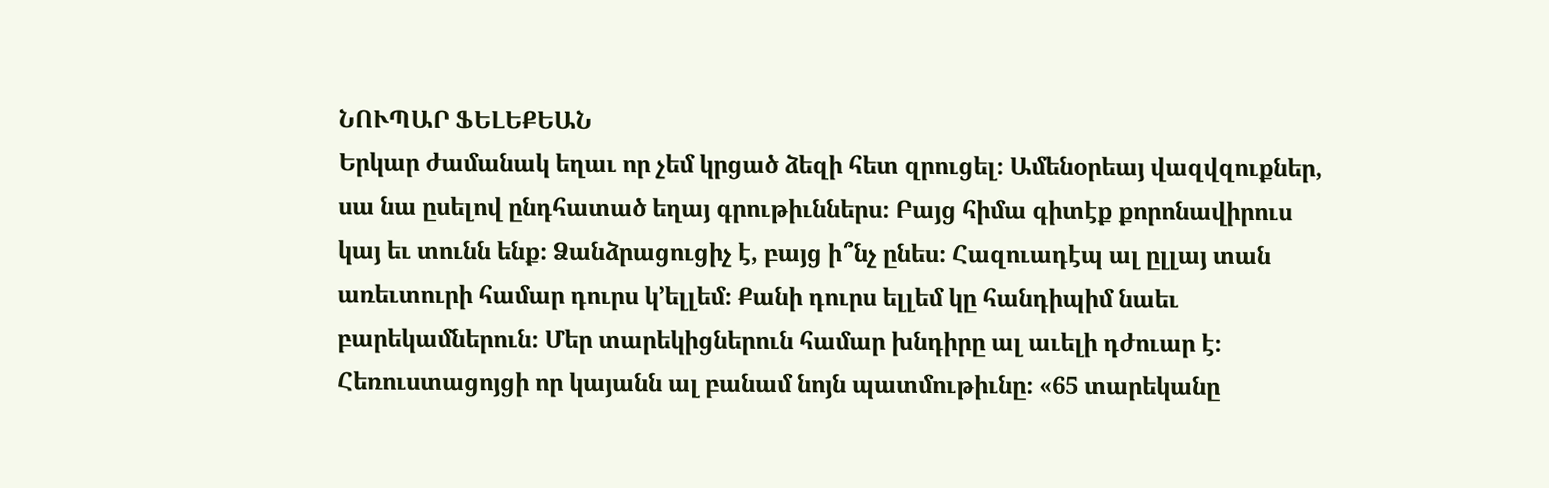ՆՈՒՊԱՐ ՖԵԼԵՔԵԱՆ
Երկար ժամանակ եղաւ որ չեմ կրցած ձեզի հետ զրուցել։ Ամենօրեայ վազվզուքներ, սա նա ըսելով ընդհատած եղայ գրութիւններս։ Բայց հիմա գիտէք քորոնավիրուս կայ եւ տունն ենք։ Ձանձրացուցիչ է, բայց ի՞նչ ընես։ Հազուադէպ ալ ըլլայ տան առեւտուրի համար դուրս կ՚ելլեմ։ Քանի դուրս ելլեմ կը հանդիպիմ նաեւ բարեկամներուն։ Մեր տարեկիցներուն համար խնդիրը ալ աւելի դժուար է։ Հեռուստացոյցի որ կայանն ալ բանամ նոյն պատմութիւնը։ «65 տարեկանը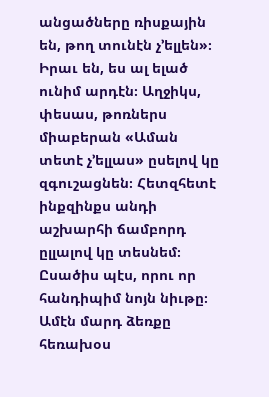անցածները ռիսքային են, թող տունէն չ՚ելլեն»։ Իրաւ են, ես ալ ելած ունիմ արդէն։ Աղջիկս, փեսաս, թոռներս միաբերան «Աման տետէ չ՚ելլաս» ըսելով կը զգուշացնեն։ Հետզհետէ ինքզինքս անդի աշխարհի ճամբորդ ըլլալով կը տեսնեմ։ Ըսածիս պէս, որու որ հանդիպիմ նոյն նիւթը։ Ամէն մարդ ձեռքը հեռախօս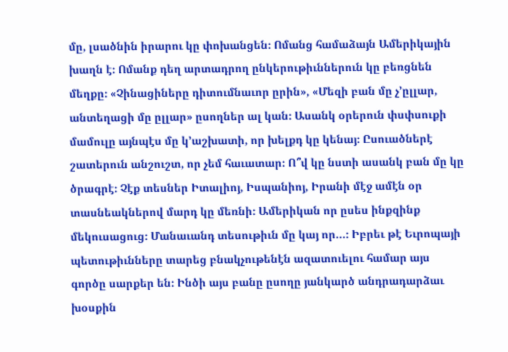մը, լսածնին իրարու կը փոխանցեն։ Ոմանց համաձայն Ամերիկային խաղն է։ Ոմանք դեղ արտադրող ընկերութիւններուն կը բեռցնեն մեղքը։ «Չինացիները դիտումնաւոր ըրին», «Մեզի բան մը չ՚ըլլար, անտեղացի մը ըլլար» ըսողներ ալ կան։ Ասանկ օրերուն փսփսուքի մամուլը այնպէս մը կ՚աշխատի, որ խելքդ կը կենայ։ Ըսուածներէ շատերուն անշուշտ, որ չեմ հաւատար։ Ո՞վ կը նստի ասանկ բան մը կը ծրագրէ։ Չէք տեսներ Իտալիոյ, Իսպանիոյ, Իրանի մէջ ամէն օր տասնեակներով մարդ կը մեռնի։ Ամերիկան որ ըսես ինքզինք մեկուսացուց։ Մանաւանդ տեսութիւն մը կայ որ…։ Իբրեւ թէ Եւրոպայի պետութիւնները տարեց բնակչութենէն ազատուելու համար այս գործը սարքեր են։ Ինծի այս բանը ըսողը յանկարծ անդրադարձաւ խօսքին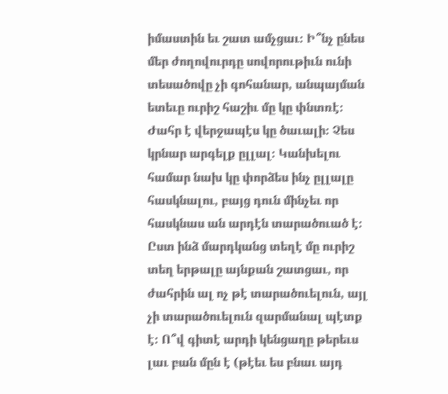իմաստին եւ շատ ամչցաւ։ Ի՞նչ ընես մեր ժողովուրդը սովորութիւն ունի տեսածովը չի գոհանար, անպայման ետեւը ուրիշ հաշիւ մը կը փնտռէ։
Ժահր է վերջապէս կը ծաւալի։ Չես կրնար արգելք ըլլալ։ Կանխելու համար նախ կը փորձես ինչ ըլլալը հասկնալու, բայց դուն մինչեւ որ հասկնաս ան արդէն տարածուած է։
Ըստ ինձ մարդկանց տեղէ մը ուրիշ տեղ երթալը այնքան շատցաւ, որ ժահրին ալ ոչ թէ տարածուելուն, այլ չի տարածուելուն զարմանալ պէտք է։ Ո՞վ գիտէ արդի կենցաղը թերեւս լաւ բան մըն է (թէեւ ես բնաւ այդ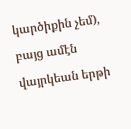կարծիքին չեմ), բայց ամէն վայրկեան երթի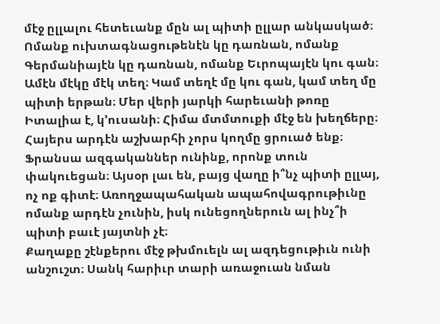մէջ ըլլալու հետեւանք մըն ալ պիտի ըլլար անկասկած։
Ոմանք ուխտագնացութենէն կը դառնան, ոմանք Գերմանիայէն կը դառնան, ոմանք Եւրոպայէն կու գան։ Ամէն մէկը մէկ տեղ։ Կամ տեղէ մը կու գան, կամ տեղ մը պիտի երթան։ Մեր վերի յարկի հարեւանի թոռը Իտալիա է, կ՚ուսանի։ Հիմա մտմտուքի մէջ են խեղճերը։ Հայերս արդէն աշխարհի չորս կողմը ցրուած ենք։ Ֆրանսա ազգականներ ունինք, որոնք տուն փակուեցան։ Այսօր լաւ են, բայց վաղը ի՞նչ պիտի ըլլայ, ոչ ոք գիտէ։ Առողջապահական ապահովագրութիւնը ոմանք արդէն չունին, իսկ ունեցողներուն ալ ինչ՞ի պիտի բաւէ յայտնի չէ։
Քաղաքը շէնքերու մէջ թխմուելն ալ ազդեցութիւն ունի անշուշտ։ Սանկ հարիւր տարի առաջուան նման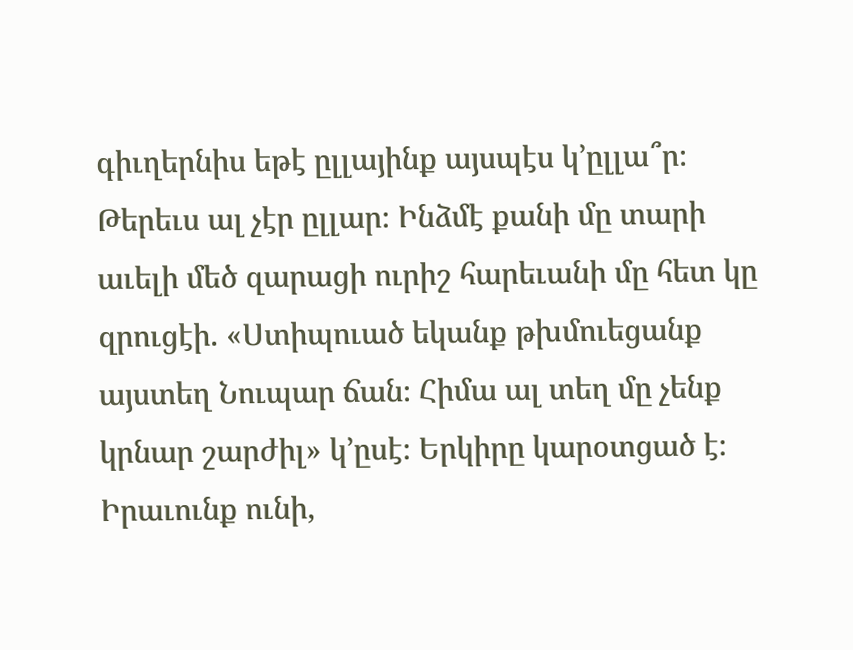գիւղերնիս եթէ ըլլայինք այսպէս կ՚ըլլա՞ր։ Թերեւս ալ չէր ըլլար։ Ինձմէ քանի մը տարի աւելի մեծ զարացի ուրիշ հարեւանի մը հետ կը զրուցէի. «Ստիպուած եկանք թխմուեցանք այստեղ Նուպար ճան։ Հիմա ալ տեղ մը չենք կրնար շարժիլ» կ՚ըսէ։ Երկիրը կարօտցած է։ Իրաւունք ունի,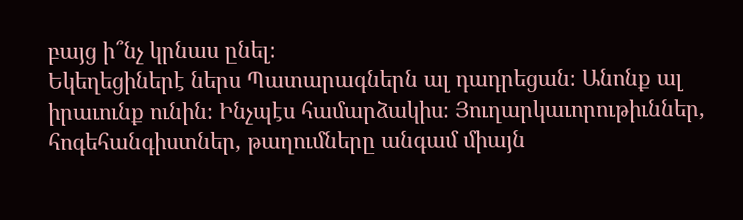բայց ի՞նչ կրնաս ընել։
Եկեղեցիներէ ներս Պատարագներն ալ դադրեցան։ Անոնք ալ իրաւունք ունին։ Ինչպէս համարձակիս։ Յուղարկաւորութիւններ, հոգեհանգիստներ, թաղումները անգամ միայն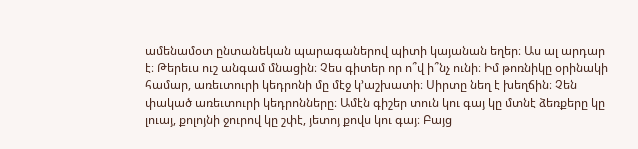ամենամօտ ընտանեկան պարագաներով պիտի կայանան եղեր։ Աս ալ արդար է։ Թերեւս ուշ անգամ մնացին։ Չես գիտեր որ ո՞վ ի՞նչ ունի։ Իմ թոռնիկը օրինակի համար, առեւտուրի կեդրոնի մը մէջ կ՚աշխատի։ Սիրտը նեղ է խեղճին։ Չեն փակած առեւտուրի կեդրոնները։ Ամէն գիշեր տուն կու գայ կը մտնէ ձեռքերը կը լուայ, քոլոյնի ջուրով կը շփէ, յետոյ քովս կու գայ։ Բայց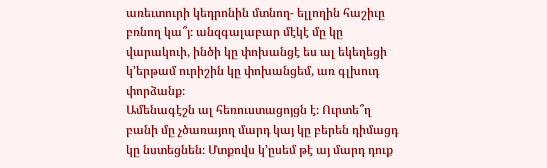առեւտուրի կեդրոնին մտնող- ելլողին հաշիւը բռնող կա՞յ։ անզգալաբար մէկէ մը կը վարակուի, ինծի կը փոխանցէ ես ալ եկեղեցի կ՚երթամ ուրիշին կը փոխանցեմ, առ գլխուդ փորձանք։
Ամենագէշն ալ հեռուստացոյցն է։ Ուրտե՞ղ բանի մը չծառայող մարդ կայ կը բերեն դիմացդ կը նստեցնեն։ Մտքովս կ՚ըսեմ թէ այ մարդ դուք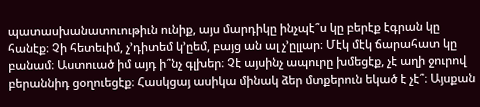պատասխանատուութիւն ունիք, այս մարդիկը ինչպէ՞ս կը բերէք էգրան կը հանէք։ Չի հետեւիմ, չ՚դիտեմ կ՚ըեմ, բայց ան ալ չ՚ըլլար։ Մէկ մէկ ճարահատ կը բանամ։ Աստուած իմ այդ ի՞նչ գլխեր։ Չէ այսինչ ապուրը խմեցէք, չէ աղի ջուրով բերաննիդ ցօղուեցէք։ Հասկցայ ասիկա մինակ ձեր մտքերուն եկած է չէ՞։ Այսքան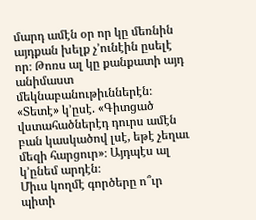մարդ ամէն օր որ կը մեռնին այդքան խելք չ՚ունէին ըսելէ որ։ Թոռս ալ կը քանքատի այդ անիմաստ մեկնաբանութիւններէն։ «Տետէ» կ՚ըսէ. «Գիտցած վստահածներէդ դուրս ամէն բան կասկածով լսէ, եթէ չեղաւ մեզի հարցուր»։ Այդպէս ալ կ՚ընեմ արդէն։
Միւս կողմէ գործերը ո՞ւր պիտի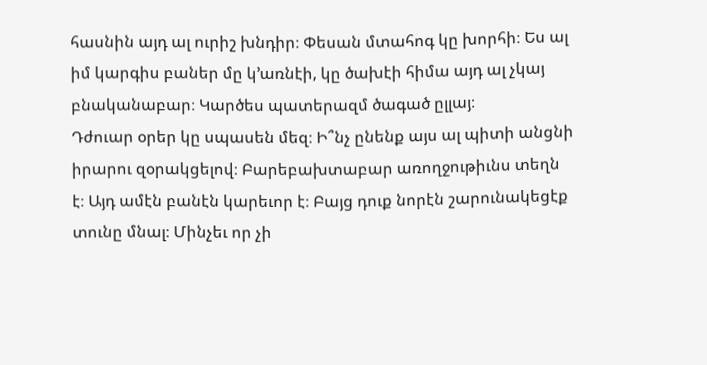հասնին այդ ալ ուրիշ խնդիր։ Փեսան մտահոգ կը խորհի։ Ես ալ իմ կարգիս բաներ մը կ՚առնէի, կը ծախէի հիմա այդ ալ չկայ բնականաբար։ Կարծես պատերազմ ծագած ըլլայ։
Դժուար օրեր կը սպասեն մեզ։ Ի՞նչ ընենք այս ալ պիտի անցնի իրարու զօրակցելով։ Բարեբախտաբար առողջութիւնս տեղն է։ Այդ ամէն բանէն կարեւոր է։ Բայց դուք նորէն շարունակեցէք տունը մնալ։ Մինչեւ որ չի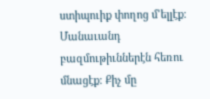ստիպուիք փողոց մ՚ելլէք։ Մանաւանդ բազմութիւններէն հեռու մնացէք։ Քիչ մը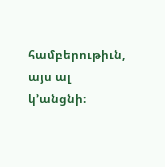համբերութիւն, այս ալ կ՚անցնի։